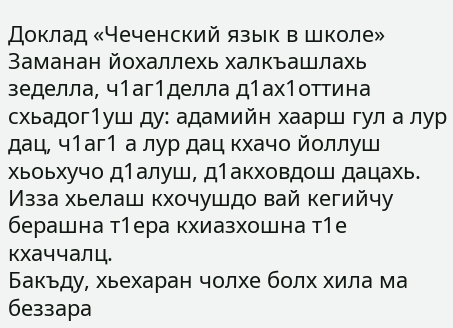Доклад «Чеченский язык в школе»
Заманан йохаллехь халкъашлахь зеделла, ч1аг1делла д1ах1оттина схьадог1уш ду: адамийн хаарш гул а лур дац, ч1аг1 а лур дац кхачо йоллуш хьоьхучо д1алуш, д1акховдош дацахь.
Изза хьелаш кхочушдо вай кегийчу берашна т1ера кхиазхошна т1е кхаччалц.
Бакъду, хьехаран чолхе болх хила ма беззара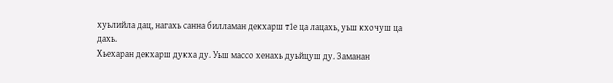хуьлийла дац, нагахь санна билламан декхарш т1е ца лацахь, уьш кхочуш ца дахь.
Хьехаран декхарш дукха ду. Уьш массо хенахь дуьйцуш ду. Заманан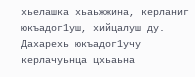хьелашка хьаьжжина, керланиг юкъадог1уш, хийцалуш ду. Дахарехь юкъадог1учу керлачуьнца цхьаьна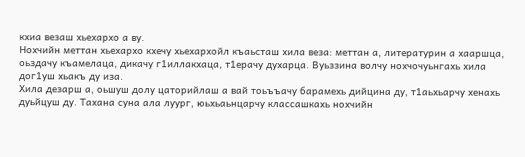кхиа везаш хьехархо а ву.
Нохчийн меттан хьехархо кхечу хьехархойл къаьсташ хила веза: меттан а, литературин а хааршца, оьздачу къамелаца, дикачу г1иллакхаца, т1ерачу духарца. Вуьззина волчу нохчочуьнгахь хила дог1уш хьакъ ду иза.
Хила дезарш а, оьшуш долу цаторийлаш а вай тоьъъачу барамехь дийцина ду, т1аьхьарчу хенахь дуьйцуш ду. Тахана суна ала луург, юьхьаьнцарчу классашкахь нохчийн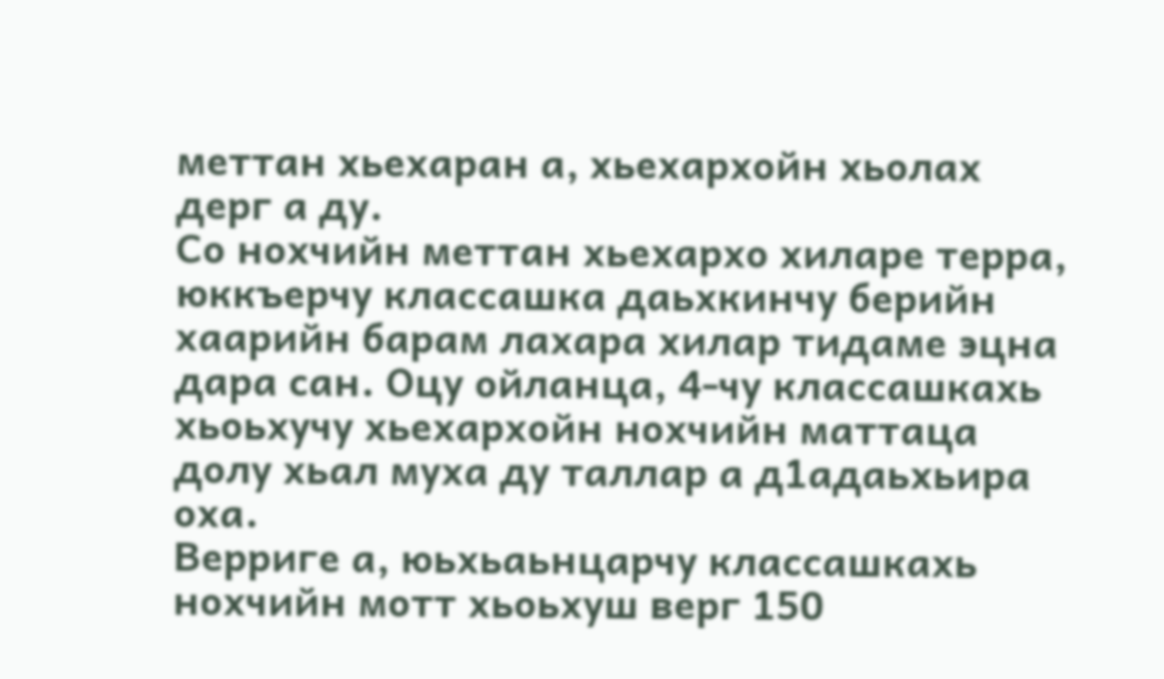меттан хьехаран а, хьехархойн хьолах дерг а ду.
Со нохчийн меттан хьехархо хиларе терра, юккъерчу классашка даьхкинчу берийн хаарийн барам лахара хилар тидаме эцна дара сан. Оцу ойланца, 4-чу классашкахь хьоьхучу хьехархойн нохчийн маттаца долу хьал муха ду таллар а д1адаьхьира оха.
Верриге а, юьхьаьнцарчу классашкахь нохчийн мотт хьоьхуш верг 150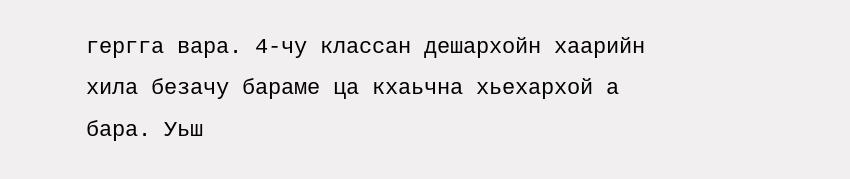гергга вара. 4-чу классан дешархойн хаарийн хила безачу бараме ца кхаьчна хьехархой а бара. Уьш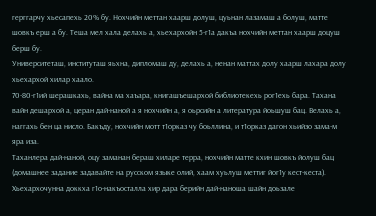герггарчу хьесапехь 20% бу. Нохчийн меттан хаарш долуш, цуьнан лазамаш а болуш, матте шовкъ ерш а бу. Теша мел хала делахь а, хьехархойн 5-г1а дакъа нохчийн меттан хаарш доцуш берш бу.
Университеташ, институташ яьхна, дипломаш ду, делахь а, ненан маттах долу хаарш лахара долу хьехархой хилар хаало.
70-80-г1ий шерашкахь, вайна ма хаъара, книгашъешархой библиотекехь рог1ехь бара. Тахана вайн дешархой а, церан дай-наной а я нохчийн а, я оьрсийн а литература йоьшуш бац. Велахь а, наггахь бен ца нисло. Бакъду, нохчийн мотт т1орказ чу боьллина, и т1орказ дагон хьийзо зама-м яра иза.
Таханлера дай-наной, оцу заманан бераш хиларе терра, нохчийн матте кхин шовкъ йолуш бац (домашнее задание задавайте на русском языке олий, хаам хуьлуш меттиг йог1у кест-кеста).
Хьехархочунна доккха г1о-накъосталла хир дара берийн дай-наноша шайн доьзале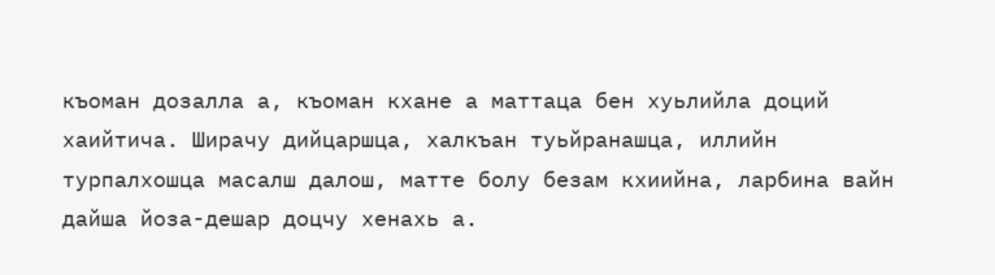къоман дозалла а, къоман кхане а маттаца бен хуьлийла доций хаийтича. Ширачу дийцаршца, халкъан туьйранашца, иллийн турпалхошца масалш далош, матте болу безам кхиийна, ларбина вайн дайша йоза-дешар доцчу хенахь а.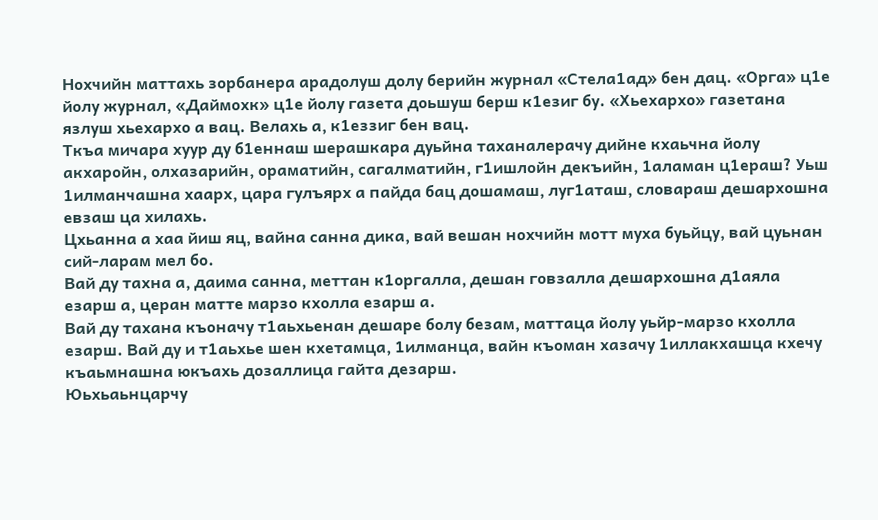Нохчийн маттахь зорбанера арадолуш долу берийн журнал «Стела1ад» бен дац. «Орга» ц1е йолу журнал, «Даймохк» ц1е йолу газета доьшуш берш к1езиг бу. «Хьехархо» газетана язлуш хьехархо а вац. Велахь а, к1еззиг бен вац.
Ткъа мичара хуур ду б1еннаш шерашкара дуьйна таханалерачу дийне кхаьчна йолу акхаройн, олхазарийн, ораматийн, сагалматийн, г1ишлойн декъийн, 1аламан ц1ераш? Уьш 1илманчашна хаарх, цара гулъярх а пайда бац дошамаш, луг1аташ, словараш дешархошна евзаш ца хилахь.
Цхьанна а хаа йиш яц, вайна санна дика, вай вешан нохчийн мотт муха буьйцу, вай цуьнан сий-ларам мел бо.
Вай ду тахна а, даима санна, меттан к1оргалла, дешан говзалла дешархошна д1аяла езарш а, церан матте марзо кхолла езарш а.
Вай ду тахана къоначу т1аьхьенан дешаре болу безам, маттаца йолу уьйр-марзо кхолла езарш. Вай ду и т1аьхье шен кхетамца, 1илманца, вайн къоман хазачу 1иллакхашца кхечу къаьмнашна юкъахь дозаллица гайта дезарш.
Юьхьаьнцарчу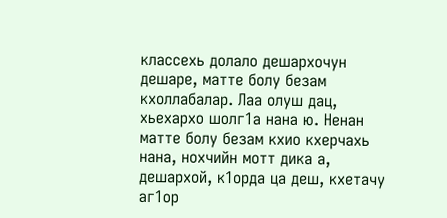классехь долало дешархочун дешаре, матте болу безам кхоллабалар. Лаа олуш дац, хьехархо шолг1а нана ю. Ненан матте болу безам кхио кхерчахь нана, нохчийн мотт дика а, дешархой, к1орда ца деш, кхетачу аг1ор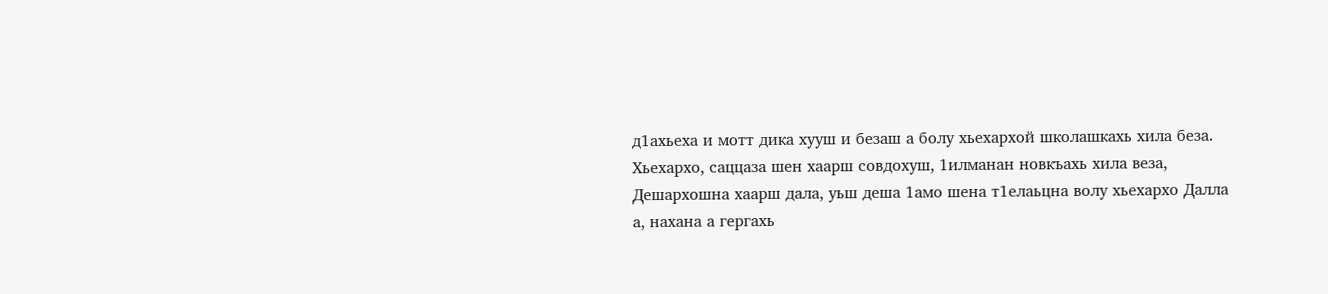д1ахьеха и мотт дика хууш и безаш а болу хьехархой школашкахь хила беза.
Хьехархо, саццаза шен хаарш совдохуш, 1илманан новкъахь хила веза, Дешархошна хаарш дала, уьш деша 1амо шена т1елаьцна волу хьехархо Далла а, нахана а гергахь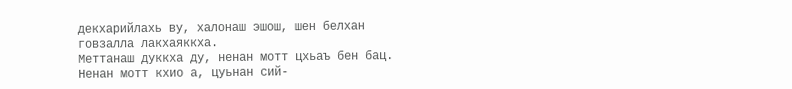декхарийлахь ву, халонаш эшош, шен белхан говзалла лакхаяккха.
Меттанаш дуккха ду, ненан мотт цхьаъ бен бац.
Ненан мотт кхио а, цуьнан сий-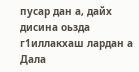пусар дан а, дайх дисина оьзда г1иллакхаш лардан а Дала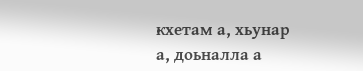кхетам а, хьунар а, доьналла а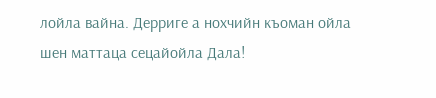лойла вайна. Дерриге а нохчийн къоман ойла шен маттаца сецайойла Дала!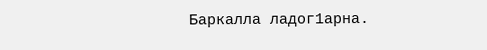Баркалла ладог1арна.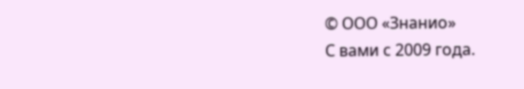© ООО «Знанио»
С вами с 2009 года.